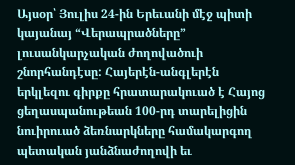Այսօր՝ Յուլիս 24-ին Երեւանի մէջ պիտի կայանայ “Վերապրածները” լուսանկարչական ժողովածուի շնորհանդէսը: Հայերէն-անգլերէն երկլեզու գիրքը հրատարակուած է Հայոց ցեղասպանութեան 100-րդ տարելիցին նուիրուած ձեռնարկները համակարգող պետական յանձնաժողովի եւ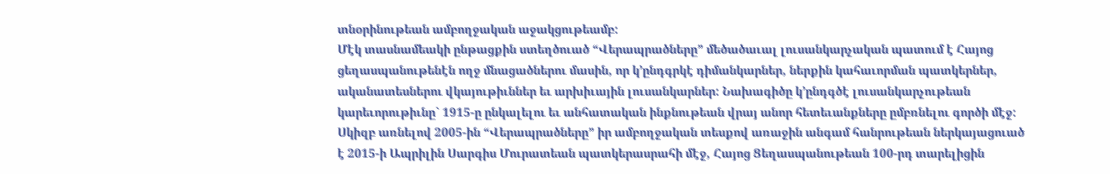տնօրինութեան ամբողջական աջակցութեամբ:
Մէկ տասնամեակի ընթացքին ստեղծուած “Վերապրածները” մեծածաւալ լուսանկարչական պատում է Հայոց ցեղասպանութենէն ողջ մնացածներու մասին, որ կ’ընդգրկէ դիմանկարներ, ներքին կահաւորման պատկերներ, ականատեսներու վկայութիւններ եւ արխիւային լուսանկարներ: Նախագիծը կ’ընդգծէ լուսանկարչութեան կարեւորութիւնը` 1915-ը ընկալելու եւ անհատական ինքնութեան վրայ անոր հետեւանքները ըմբռնելու գործի մէջ: Սկիզբ առնելով 2005-ին “Վերապրածները” իր ամբողջական տեսքով առաջին անգամ հանրութեան ներկայացուած է 2015-ի Ապրիլին Սարգիս Մուրատեան պատկերասրահի մէջ, Հայոց Ցեղասպանութեան 100-րդ տարելիցին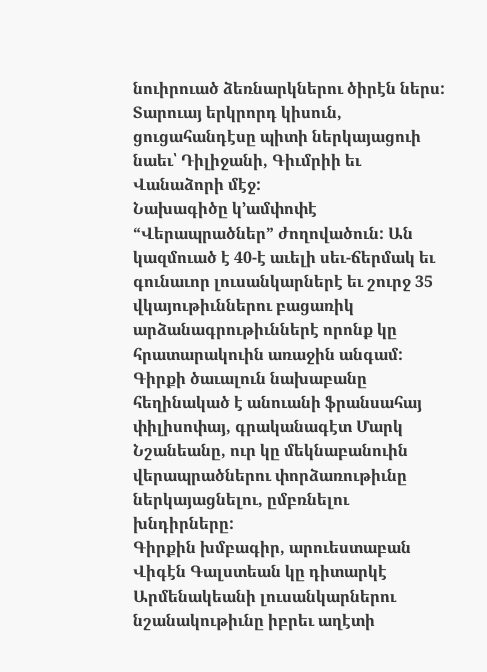նուիրուած ձեռնարկներու ծիրէն ներս: Տարուայ երկրորդ կիսուն, ցուցահանդէսը պիտի ներկայացուի նաեւ՝ Դիլիջանի, Գիւմրիի եւ Վանաձորի մէջ:
Նախագիծը կ’ամփոփէ “Վերապրածներ” ժողովածուն: Ան կազմուած է 40-է աւելի սեւ-ճերմակ եւ գունաւոր լուսանկարներէ եւ շուրջ 35 վկայութիւններու բացառիկ արձանագրութիւններէ որոնք կը հրատարակուին առաջին անգամ: Գիրքի ծաւալուն նախաբանը հեղինակած է անուանի ֆրանսահայ փիլիսոփայ, գրականագէտ Մարկ Նշանեանը, ուր կը մեկնաբանուին վերապրածներու փորձառութիւնը ներկայացնելու, ըմբռնելու խնդիրները:
Գիրքին խմբագիր, արուեստաբան Վիգէն Գալստեան կը դիտարկէ Արմենակեանի լուսանկարներու նշանակութիւնը իբրեւ աղէտի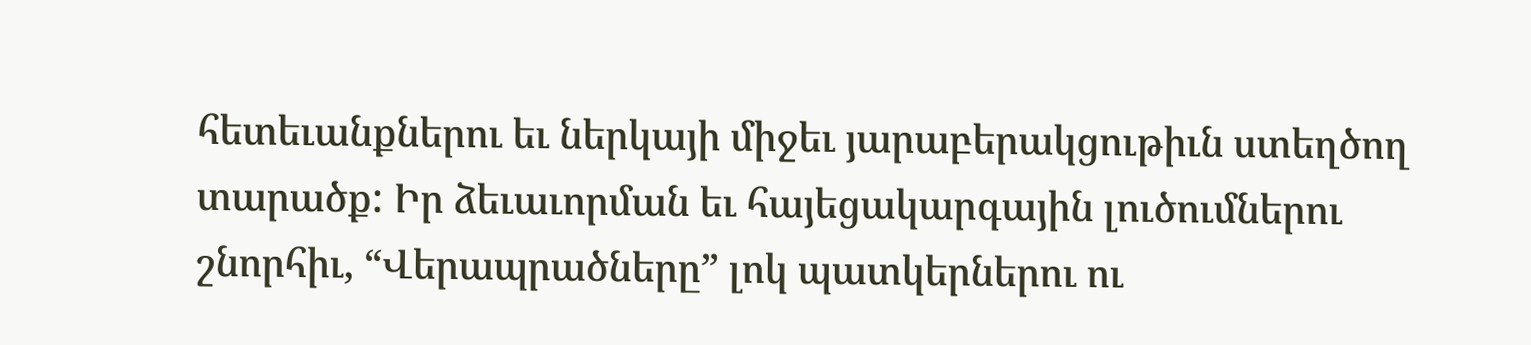հետեւանքներու եւ ներկայի միջեւ յարաբերակցութիւն ստեղծող տարածք: Իր ձեւաւորման եւ հայեցակարգային լուծումներու շնորհիւ, “Վերապրածները” լոկ պատկերներու ու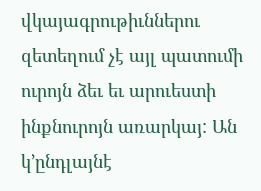վկայագրութիւններու զետեղում չէ այլ պատումի ուրոյն ձեւ եւ արուեստի ինքնուրոյն առարկայ: Ան կ’ընդլայնէ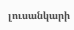լուսանկարի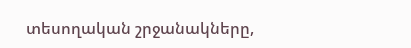տեսողական շրջանակները,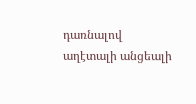դառնալով աղէտալի անցեալի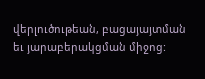վերլուծութեան, բացայայտման եւ յարաբերակցման միջոց: